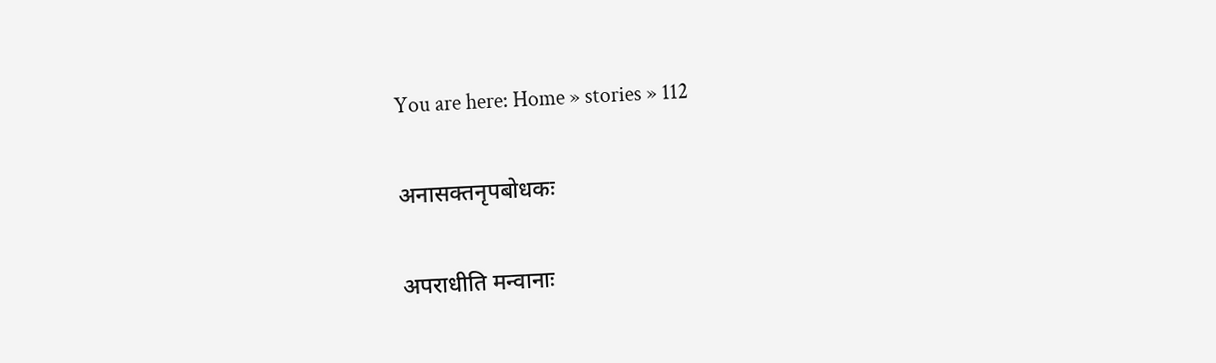You are here: Home » stories » 112

अनासक्तनृपबोधकः

अपराधीति मन्वानाः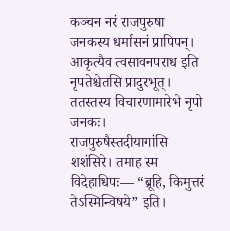कञ्चन नरं राजपुरुषा जनकस्य धर्मासनं प्रापिपन्। आकृत्यैव त्वसावनपराध इति नृपतेश्चेतसि प्रादुरभूत्। ततस्तस्य विचारणामारेभे नृपो जनकः। राजपुरुषैस्तदीयागांसि शशंसिरे। तमाह स्म विदेहाधिपः— “ब्रूहि, किमुत्तरं तेऽस्मिन्विषये” इति।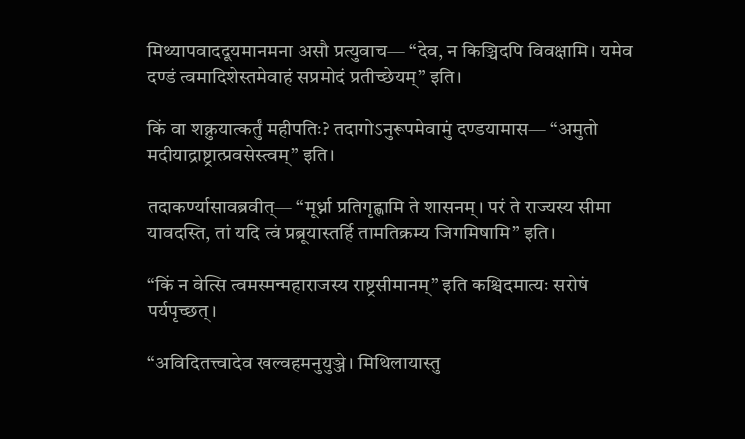मिथ्यापवाददूयमानमना असौ प्रत्युवाच— “देव, न किञ्चिदपि विवक्षामि। यमेव दण्डं त्वमादिशेस्तमेवाहं सप्रमोदं प्रतीच्छेयम्” इति।

किं वा शक्नुयात्कर्तुं महीपतिः? तदागोऽनुरूपमेवामुं दण्डयामास— “अमुतो मदीयाद्राष्ट्रात्प्रवसेस्त्वम्” इति।

तदाकर्ण्यासावब्रवीत्— “मूर्ध्ना प्रतिगृह्णामि ते शासनम्। परं ते राज्यस्य सीमा यावदस्ति, तां यदि त्वं प्रब्रूयास्तर्हि तामतिक्रम्य जिगमिषामि” इति।

“किं न वेत्सि त्वमस्मन्महाराजस्य राष्ट्रसीमानम्” इति कश्चिदमात्यः सरोषं पर्यपृच्छत्।

“अविदितत्त्वादेव खल्वहमनुयुञ्जे। मिथिलायास्तु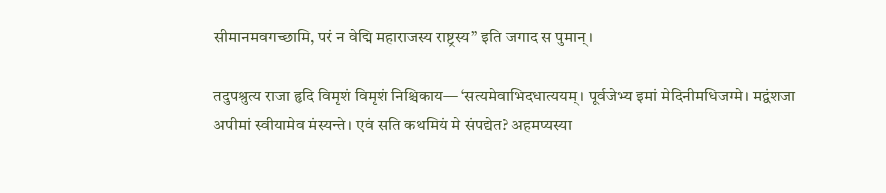सीमानमवगच्छामि, परं न वेद्मि महाराजस्य राष्ट्रस्य” इति जगाद स पुमान्।

तदुपश्रुत्य राजा हृदि विमृशं विमृशं निश्चिकाय— ‘सत्यमेवाभिदधात्ययम्। पूर्वजेभ्य इमां मेदिनीमधिजग्मे। मद्वंशजा अपीमां स्वीयामेव मंस्यन्ते। एवं सति कथमियं मे संपद्येत? अहमप्यस्या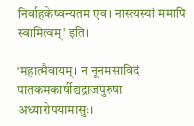निर्वाहकेष्वन्यतम एव। नास्त्यस्यां ममापि स्वामित्वम्’ इति।

‘महात्मैवायम्। न नूनमसाविदं पातकमकार्षीद्यद्राजपुरुषा अध्यारोपयामासुः।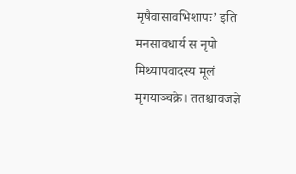मृषैवासावभिशापः’ इति मनसावधार्य स नृपो मिथ्यापवादस्य मूलं मृगयाञ्चक्रे। ततश्चावजज्ञे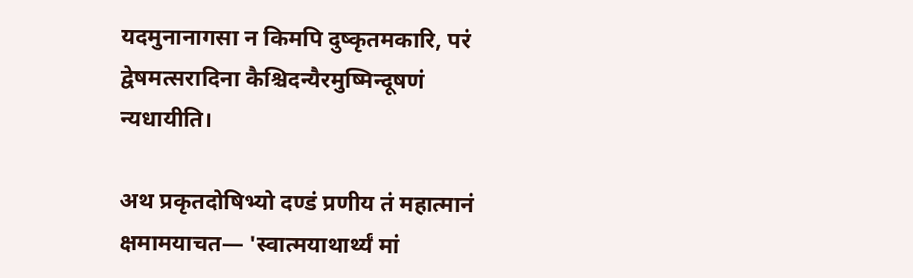यदमुनानागसा न किमपि दुष्कृतमकारि, परं द्वेषमत्सरादिना कैश्चिदन्यैरमुष्मिन्दूषणं न्यधायीति।

अथ प्रकृतदोषिभ्यो दण्डं प्रणीय तं महात्मानं क्षमामयाचत— 'स्वात्मयाथार्थ्यं मां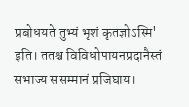प्रबोधयते तुभ्यं भृशं कृतज्ञोऽस्मि' इति। ततश्च विविधोपायनप्रदानैस्तं सभाज्य ससम्मानं प्रजिघाय।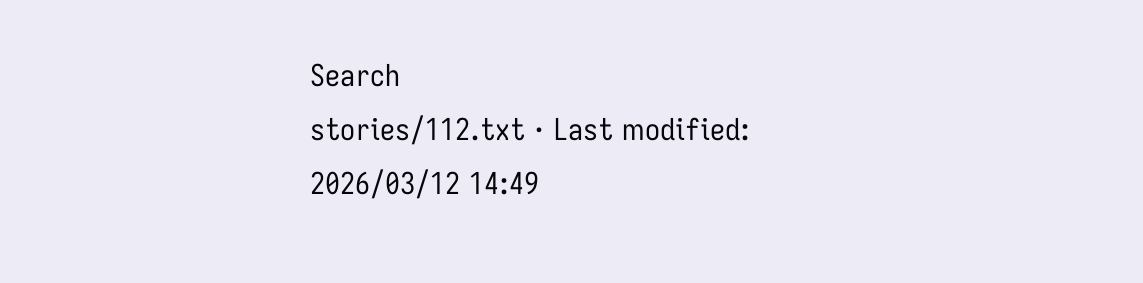Search
stories/112.txt · Last modified: 2026/03/12 14:49